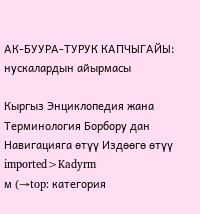АК-БУУРА-ТУРУК КАПЧЫГАЙЫ: нускалардын айырмасы

Кыргыз Энциклопедия жана Терминология Борбору дан
Навигацияга өтүү Издөөгө өтүү
imported>Kadyrm
м (→top: категория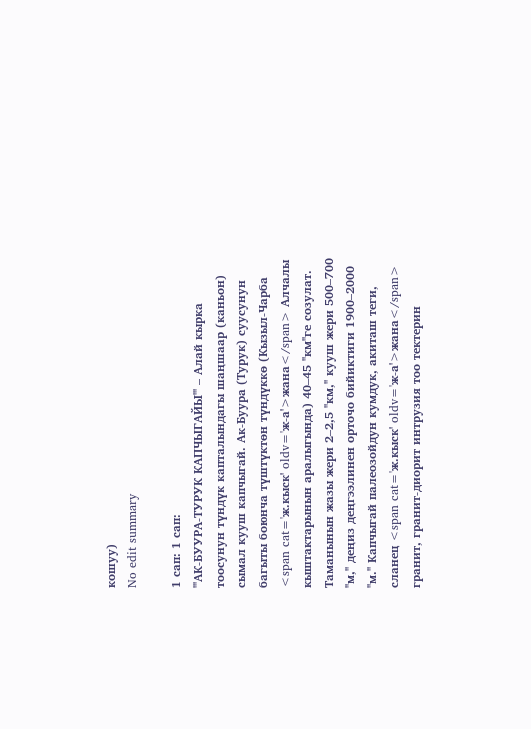кошуу)
No edit summary

1 сап: 1 сап:
'''АК-БУУРА-ТУРУК КАПЧЫГАЙЫ''' – Алай кырка тоосунун түндүк капталындагы шаңшаар (каньон) сымал кууш капчыгай. Ак‑Буура (Турук) суусунун багыты боюнча түштүктөн түндүккө (Кызыл‑Чарба <span cat='ж.кыск' oldv='ж‑а'>жана</span> Алчалы кыштактарынын аралыгында) 40–45 ''км''ге созулат. Таманынын жазы жери 2–2,5 ''км,'' кууш жери 500–700 ''м,'' деңиз деңгээлинен орточо бийиктиги 1900–2000 ''м.'' Капчыгай палеозойдун кумдук, акиташ теги, сланец <span cat='ж.кыск' oldv='ж‑а'>жана</span> гранит, гранит‑диорит интрузия тоо тектерин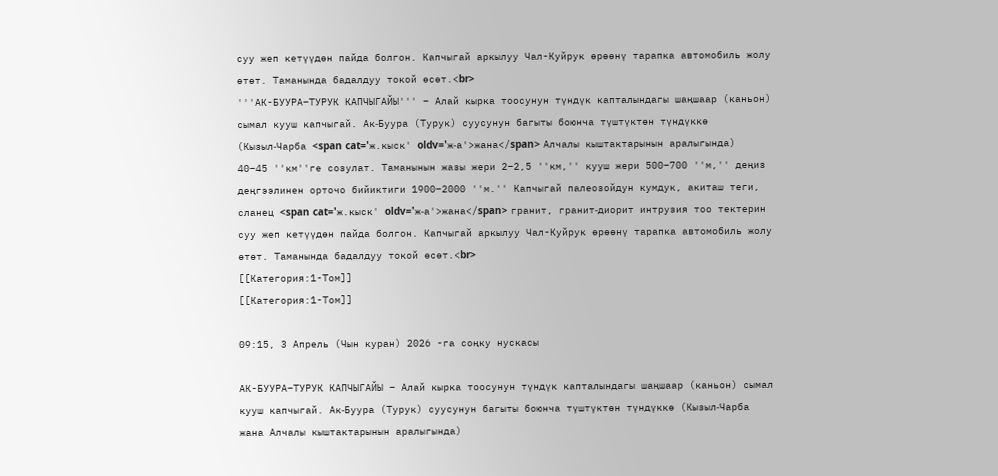суу жеп кетүүдөн пайда болгон. Капчыгай аркылуу Чал-Куйрук өрөөнү тарапка автомобиль жолу өтөт. Таманында бадалдуу токой өсөт.<br>
'''АК-БУУРА–ТУРУК КАПЧЫГАЙЫ''' – Алай кырка тоосунун түндүк капталындагы шаңшаар (каньон) сымал кууш капчыгай. Ак‑Буура (Турук) суусунун багыты боюнча түштүктөн түндүккө (Кызыл‑Чарба <span cat='ж.кыск' oldv='ж‑а'>жана</span> Алчалы кыштактарынын аралыгында) 40–45 ''км''ге созулат. Таманынын жазы жери 2–2,5 ''км,'' кууш жери 500–700 ''м,'' деңиз деңгээлинен орточо бийиктиги 1900–2000 ''м.'' Капчыгай палеозойдун кумдук, акиташ теги, сланец <span cat='ж.кыск' oldv='ж‑а'>жана</span> гранит, гранит‑диорит интрузия тоо тектерин суу жеп кетүүдөн пайда болгон. Капчыгай аркылуу Чал-Куйрук өрөөнү тарапка автомобиль жолу өтөт. Таманында бадалдуу токой өсөт.<br>
[[Категория:1-Том]]
[[Категория:1-Том]]

09:15, 3 Апрель (Чын куран) 2026 -га соңку нускасы

АК-БУУРА–ТУРУК КАПЧЫГАЙЫ – Алай кырка тоосунун түндүк капталындагы шаңшаар (каньон) сымал кууш капчыгай. Ак‑Буура (Турук) суусунун багыты боюнча түштүктөн түндүккө (Кызыл‑Чарба жана Алчалы кыштактарынын аралыгында)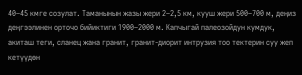40–45 кмге созулат. Таманынын жазы жери 2–2,5 км, кууш жери 500–700 м, деңиз деңгээлинен орточо бийиктиги 1900–2000 м. Капчыгай палеозойдун кумдук, акиташ теги, сланец жана гранит, гранит‑диорит интрузия тоо тектерин суу жеп кетүүдөн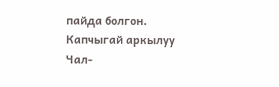пайда болгон. Капчыгай аркылуу Чал-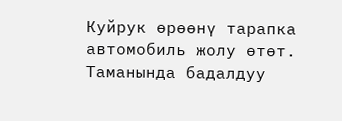Куйрук өрөөнү тарапка автомобиль жолу өтөт. Таманында бадалдуу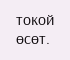токой өсөт.